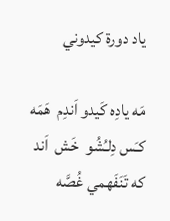ياد دورة كيدوني

مَه يادِه كَيدو اَندِم  هَمَه كـَس دِلـُشُو  خَش  اَند              كه تَنَفَهمي غُصَّه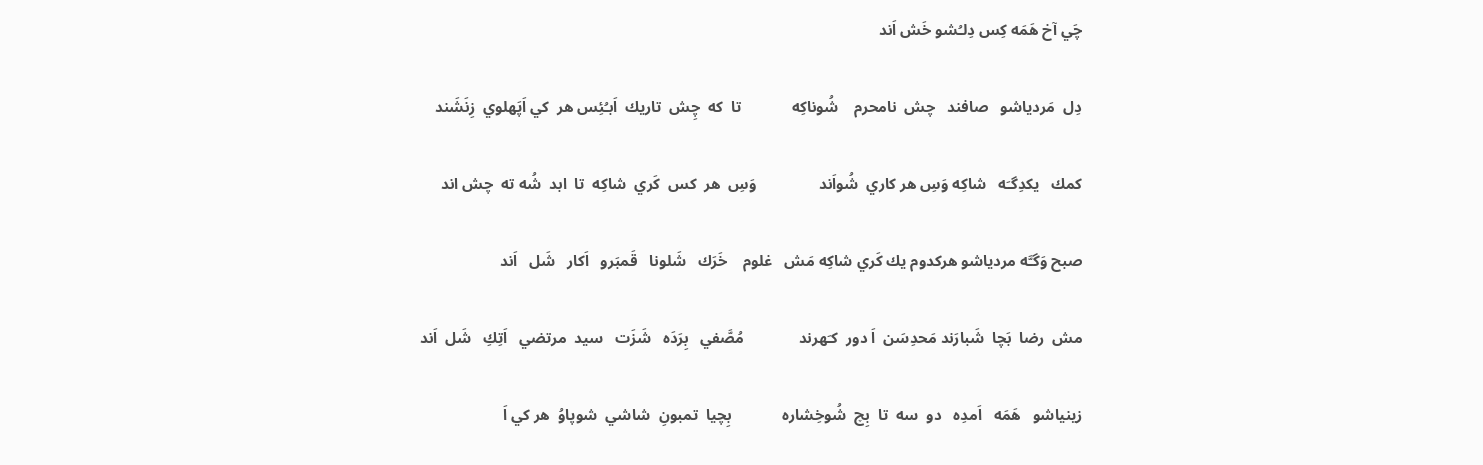چَي آخ هَمَه كِس دِلـُشو خَش اَند

دِل  مَردياشو   صافند   چش  نامحرم    شُوناكِه             تا  كه  چِش  تاريك  اَبـُئِس هر  كي اَپَهلوي  زِنَشَند

كمك   يكدِگـَه   شاكِه وَسِ هر كاري  شُواَند                وَسِ  هر  كس  كَري  شاكِه  تا  ابد  شُه ته  چش اند

صبح وَگـَّه مردياشو هركدوم يك كَري شاكِه مَش   غلوم    خَرَك   شَلونا   قَمبَرو   اَكار   شَل   اَند

مش  رضا  بَچا  شَبارَند مَحدِسَن  اَ دور  كـَهرند              مُصَّفي   بِرَدَه   شَزَت   سيد  مرتضي   اَتِكِ   شَل  اَند

زينياشو   هَمَه   اَمدِه   دو  سه  تا  بِچ  شُوخِشاره             بِچيا  تمبونِ  شاشي  شوپاوُ  هر كي اَ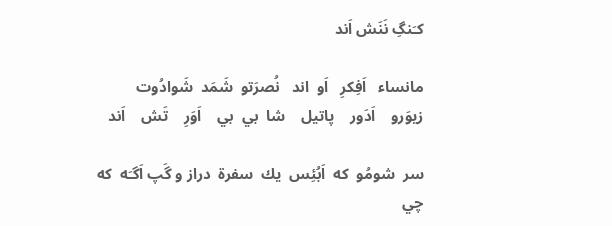كـَنگِ نَنَش اَند

مانساء   اَفِكرِ   اَو  اند   نُصرَتو  شَمَد  شَوادُوت               زيوَرو    اَدَور    پاتيل    شا  بي  بي    اَوَرِ    تَش    اَند

سر  شومُو  كه  اَبُئِس  يك  سفرة  دراز و گَپ اَگـَه  كه  چي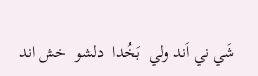شَي ني اَند ولي  بَخُدا  دلشو  خش اند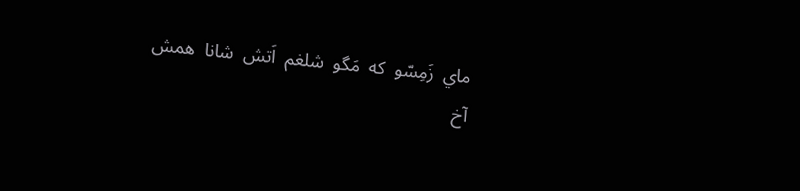ماي  زَمِسّو  كه  مَگو  شلغم  اَتش  شانا  همش               آخ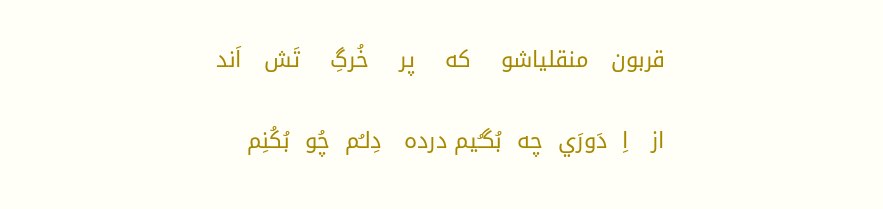قربون   منقلياشو    كه    پر    خُرگِ    تَش   اَند

از   اِ  دَورَي  چه  بُگـُيم درده   دِلـُم  چُو  بُكُنِم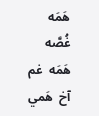هَمَه   غُصَّه  هَمَه  غم  آخ  هَمي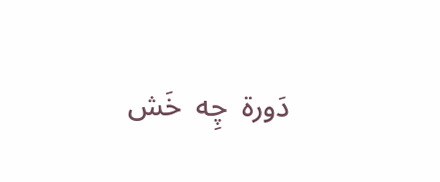دَورة  چِه  خَش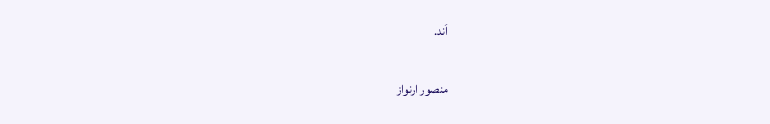اَند.

منصور ارنواز